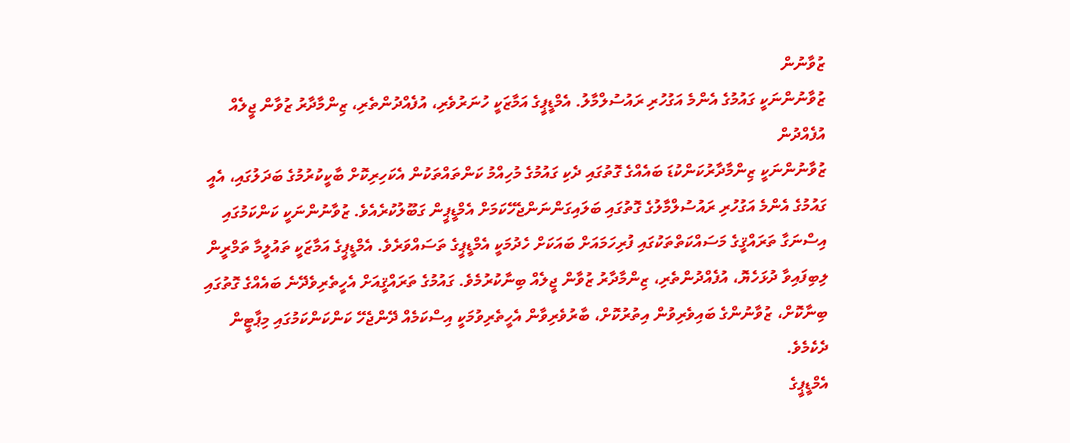ޒުވާނުން
ޒުވާނުންނަކީ ގައުމުގެ އެންމެ އަގުހުރި ރައުސުލްމާލު. އެމްޑީޕީގެ އަމާޒަކީ ހުނަރުވެރި، އުފެއްދުންތެރި، ޒިންމާދާރު ޒުވާން ޖީލެއް އުފެއްދުން
ޒުވާނުންނަކީ ޒިންމާދާރުކަންކުޑަ ބައެއްގެ ގޮތުގައި ދެކި ގައުމުގެ މުހިއްމު ކަންތައްތަކުން އެކަހިރިކޮށް ބާކީކުރުމުގެ ބަދަލުގައި، އެއީ ގައުމުގެ އެންމެ އަގުހުރި ރައުސުލްމާލުގެ ގޮތުގައި ބަލައިގަންނަންޖެހޭކަމަށް އެމްޑީޕީން ގަބޫލުކުރެއެވެ. ޒުވާނުންނަކީ ކަންކަމުގައި އިސްނަގާ ތަރައްޤީގެ މަސައްކަތްތަކުގައި ފުރިހަމައަށް ބައަކަށް ހެދުމަކީ އެމްޑީޕީގެ ތަސައްވަރެވެ. އެމްޑީޕީގެ އަމާޒަކީ ތައުލީމާ ތަމްރީން ލިބިފައިވާ ދުޅަހެޔޮ، އުފެއްދުންތެރި، ޒިންމާދާރު ޒުވާން ޖީލެއް ބިނާކުރުމެވެ. ގައުމުގެ ތަރައްޤީއަށް އެހީތެރިވެދޭނެ ބައެއްގެ ގޮތުގައި ބިނާކޮށް، ޒުވާނުންގެ ބައިވެރިވުން އިތުރުކޮށް، ބާރުވެރިވާން އެހީތެރިވުމަކީ އިސްކަމެއް ދޭންޖެހޭ ކަންކަންކަމުގައި މިޕާޓީން ދެކެމެވެ.
އެމްޑީޕީގެ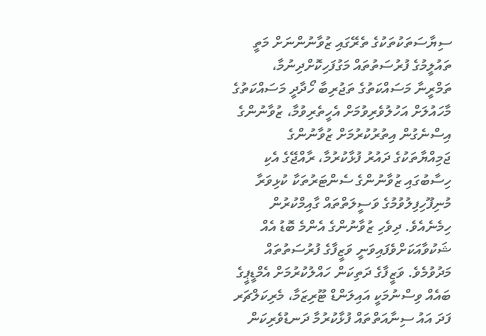ސިޔާސަތަކުތަކުގެ ތެރޭގައި ޒުވާނުންނަށް މަތީ ތައުލީމުގެ ފުރުސަތުތައް މަގުފަހިކޮށްދިނުމާ، ތަމްރީނާ މަސައްކަތުގެ ތަޖުރިބާ ހޯދާދީ މަސައްކަތުގެ މާހައުލަށް އަހުލުވެރިވުމަށް އެހީތެރިވުމާ، ޒުވާނުންގެ އިސްނެގުން އިތުރުކުރުމަށް ޒުވާނުންގެ ޖަމިއްޔާތަކުގެ ދައުރު ފުޅާކުރުމާ، ރާއްޖޭގެ އެކި ހިސާބުގައި ޒުވާނުންގެ ސެންޓަރުތަކާ ކުޅިވަރާ މުނިފޫހިފިލުވުމުގެ ވަސީލަތްތައް ގާއިމްކުރުން ހިމެނެއެވެ. ދިވެހި ޒުވާނުންގެ އެންމެ ބޮޑު އެއް ޝަކުވާއަކަށްވެފައިވަނީ ވަޒީފާގެ ފުރުސަތުތައް މަދުވުމެވެ. ވަޒީފާގެ ދަތިކަން ހައްލުކުރުމަށް އެމްޑީޕީގެ ބައެއް ވިސްނުމަކީ އައިލަންޑް ޓޫރިޒަމާ، މެރިކަލްޗަރ ފަދަ އައު ސިނާއަތްތައް ފުޅާކުރުމާ ދަނޑުވެރިކަން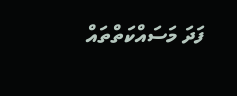ފަދަ މަސައްކަތްތައް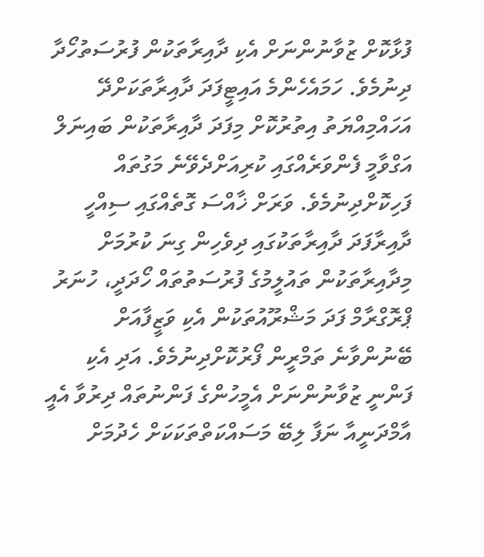ފުޅާކޮށް ޒުވާނުންނަށް އެކި ދާއިރާތަކުން ފުރުސަތުހޯދާ ދިނުމެވެ. ހަމައެހެންމެ އައިޓީފަދަ ދާއިރާތަކަށްދޭ އަހައްމިއްޔަތު އިތުރުކޮށް މިފަދަ ދާއިރާތަކުން ބައިނަލް އަގްވާމީ ފެންވަރެއްގައި ކުރިއަށްދެވޭނެ މަގުތައް ފަހިކޮށްދިނުމެވެ. ވަރަށް ޚާއްސަ ގޮތެއްގައި ސިއްހީ ދާއިރާފަދަ ދާއިރާތަކުގައި ދިވެހިން ގިނަ ކުރުމަށް މިދާއިރާތަކުން ތައުލީމުގެ ފުރުސަތުތައް ހޯދަދީ، ހުނަރު ޕްރޮގްރާމް ފަދަ މަޝްރޫއުތަކުން އެކި ވަޒީފާއަށް ބޭނުންވާނެ ތަމްރީން ފޯރުކޮށްދިނުމެވެ. އަދި އެކި ފަންނީ ޒުވާނުންނަށް އެމީހުންގެ ފަންނުތައް ދިރުވާ އެއީ އާމްދަނީއާ ނަފާ ލިބޭ މަސައްކަތްތަކަކަށް ހެދުމަށް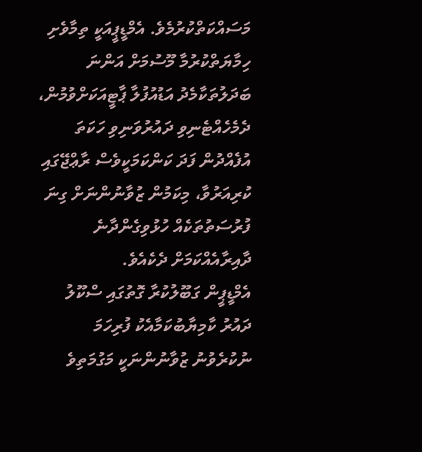މަސައްކަތްކުރުމެވެ. އެމްޑީޕީއަކީ ތިމާވެށި ހިމާޔަތްކުރުމާ މޫސުމަށް އަންނަ ބަދަލުތަކާމެދު އަޑުއުފުލާ ޕާޓީއަކަށްވުމުން، ދެމެހެއްޓެނިވި ދައުރުވަނިވި ހަކަތަ އުފެއްދުން ފަދަ ކަންކަމަކީވެސް ރާޢްޖޭގައި ކުރިއަރުވާ، މިކަމުން ޒުވާނުންނަށް ގިނަ ފުރުސަތުތަކެއް ހުޅުވިގެންދާނެ ދާއިރާއެއްކަމަށް ދެކެއެވެ.
އެމްޑީޕީން ގަބޫލުކުރާ ގޮތުގައި ސްކޫލު ދައުރު ކާމިޔާބުކަމާއެކު ފުރިހަމަ ނުކުރެވުނު ޒުވާނުންނަކީ މަގުމަތިވެ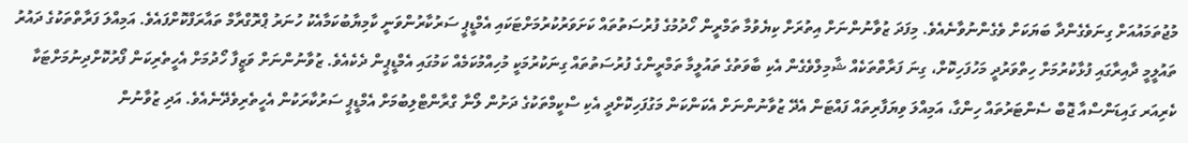މުޖުތަމައުއަށް ގިނަވެގެންދާ ބަޔަކަށް ވެގެންނުވާނެއެވެ. މިފަދަ ޒުވާނުންނަށް އިތުރަށް ކިޔެވުމާ ތަމްރީން ހޯދުމުގެ ފުރުސަތުތައް ކަށަވަރުކުރުމަށްޓަކައި އެމްޑީޕީ ސަރުކާރުންވަނީ ކާމިޔާބުކަމާއެކު ހުނަރު ޕްރޮގްރާމް ތައާރަފްކޮށްފައެވެ. އަމިއްލަ ފަރާތްތަކުގެ ދައުރު ތައުލީމީ ދާއިރާގައި ފުޅާކުރުމަށް ހިތްވަރުދީ މަހުފަހިކޮށް، ގިނަ ފަރާތްތަކެއް ޝާމިލްވެގެން އެކި ބާވަތުގެ ތައުލީމާ ތަމްރީންގެ ފުރުސަތުތައް ގިނަކުރުމަކީ މުހިއްމުކަމެއް ކަމުގައި އެމްޑީޕީން ދެކެއެވެ. ޒުވާނުންނަށް ވަޒީފާ ހޯދުމަށް އެހީތެރިކަން ފޯރުކޮށްދިނުމަށްޓަކާ ކެރިއަރ ގައިޑަންސްއާ ޖޮބް ސެންޓަރުތައް ހިންގާ، އަމިއްލަ ވިޔަފާރިތައް ފައްޓަން އެދޭ ޒުވާނުންނަށް އެކަންކަން މަގުފަހިކޮށްދީ އެކި ސްކީމްތަކުގެ ދަށުން ލޯނާ ގްރާންޓްލިބުމަށް އެމްޑީޕީ ސަރުކާރަކުން އެހީތެރިވެދޭނެއެވެ. އަދި ޒުވާނުން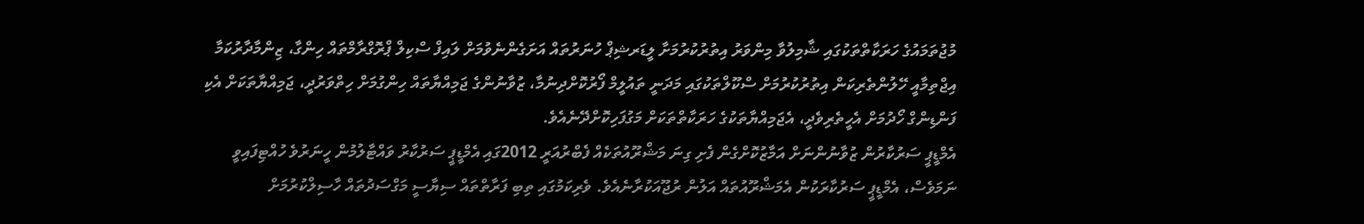މުޖުތަމައުގެ ހަރަކާތްތަކުގައި ޝާމިލުވާ މިންވަރު އިތުރުކުރުމަށާ ލީޑަރޝިޕް ހުނަރުތައް އަށަގެންނެވުމަށް ލައިފް ސްކިލް ޕްރޮގްރާމްތައް ހިންގާ، ޒިންމާދާރުކަމާ އިޖްތިމާއީ ހޭލުންތެރިކަން އިތުރުކުރުމަށް ސްކޫލްތަކުގައި މަދަނީ ތައުލީމް ފޯރުކޮށްދިނުމާ، ޒުވާނުންގެ ޖަމިއްޔާތައް ހިންގުމަށް ހިތްވަރުދީ، ޖަމިއްޔާތަކަށް އެކި ފަންޑިންގް ހޯދުމަށް އެހީތެރިވެދީ، އެޖަމިއްޔާތަކުގެ ހަރަކާތްތަކަށް މަގުފަހިކޮށްދޭނެއެވެ.
އެމްޑީޕީ ސަރުކާރުން ޒުވާނުންނަށް އަމާޒުކޮށްގެން ފެށި ގިނަ މަޝްރޫއުތަކެއް ފެބްރުއަރީ 2012ގައި އެމްޑީޕީ ސަރުކާރު ވައްޓާލުމުން ހީނަރުވެ ހުއްޓިފައިވީ ނަމަވެސް، އެމްޑީޕީ ސަރުކާރަކުން އެމަޝްރޫއުތައް އަލުން ރުޖޫއަކުރާނެއެވެ. ވެރިކަމުގައި ތިބި ފަރާތްތައް ސިޔާސީ މަގްސަދުތައް ހާސިލްކުރުމަށް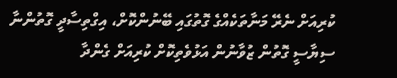ކުރިއަށް ނެރޭ މަނާތަކެއްގެ ގޮތުގައި ބޭނުންކޮށް، އިގްތިސާދީ ގޮތުންނާ ސިޔާސީ ގޮތުން ޒުވާނުން އަޅުވެތިކޮށް ކުރިއަށް ގެންދާ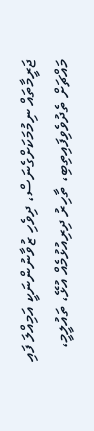ޖަރީމާތައް ނިމުމަކަށްގެނަސް، ދިވެހި ޒުވާނުންނަކީ އަމިއްލަ ފައި މައްޗަށް ތެދުވެވިފައިތިބި، ތާހިރު ދިރިއުޅުމެއް އުޅޭ، ތައުލީމީ،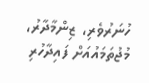ހުނަރުވެރި، ޒިންމާދާރު، މުޖުތަމައުއަށް ފައިދާހުރި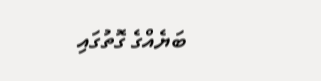ބަޔެއްގެ ގޮތުގައި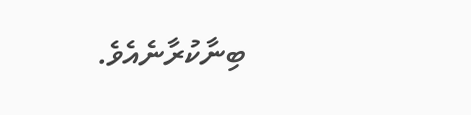ބިނާކުރާނެއެވެ.